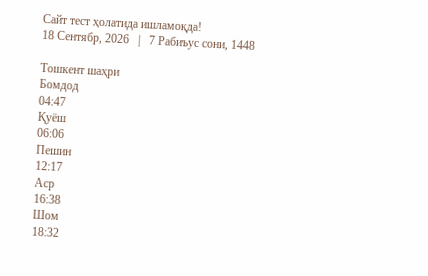Сайт тест ҳолатида ишламоқда!
18 Сентябр, 2026   |   7 Рабиъус сони, 1448

Тошкент шаҳри
Бомдод
04:47
Қуёш
06:06
Пешин
12:17
Аср
16:38
Шом
18:32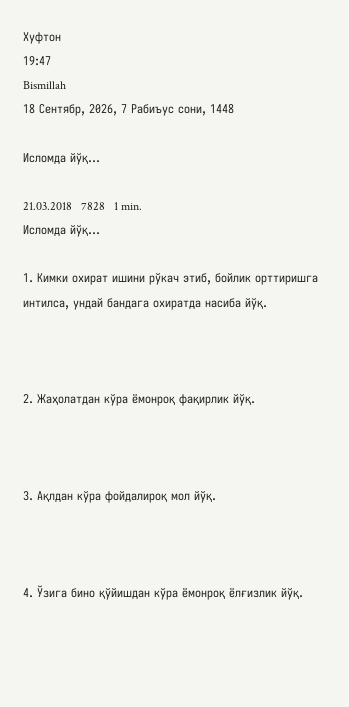Хуфтон
19:47
Bismillah
18 Сентябр, 2026, 7 Рабиъус сони, 1448

Исломда йўқ...

21.03.2018   7828   1 min.
Исломда йўқ...

1. Кимки охират ишини рўкач этиб, бойлик орттиришга интилса, ундай бандага охиратда насиба йўқ.



2. Жаҳолатдан кўра ёмонроқ фақирлик йўқ.



3. Ақлдан кўра фойдалироқ мол йўқ.



4. Ўзига бино қўйишдан кўра ёмонроқ ёлғизлик йўқ.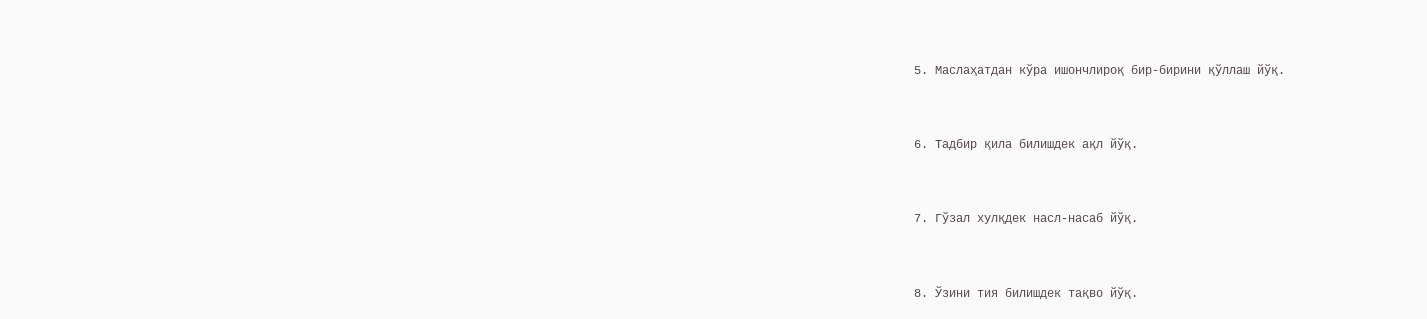5. Маслаҳатдан кўра ишончлироқ бир-бирини қўллаш йўқ.



6. Тадбир қила билишдек ақл йўқ.



7. Гўзал хулқдек насл-насаб йўқ.



8. Ўзини тия билишдек тақво йўқ.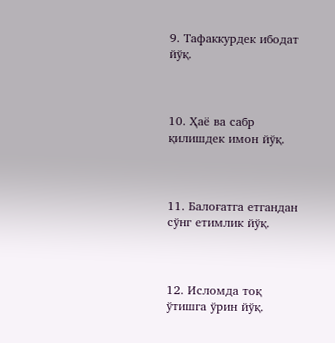9. Тафаккурдек ибодат йўқ.



10. Ҳаё ва сабр қилишдек имон йўқ.



11. Балоғатга етгандан сўнг етимлик йўқ.



12. Исломда тоқ ўтишга ўрин йўқ.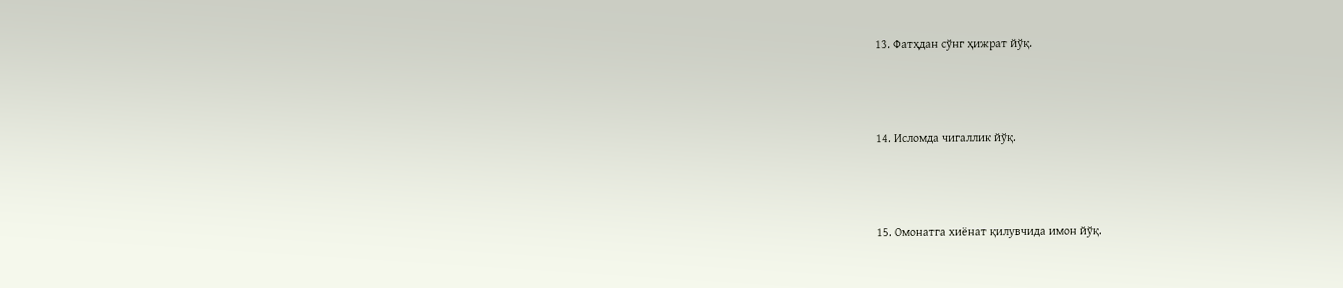13. Фатҳдан сўнг ҳижрат йўқ.



14. Исломда чигаллик йўқ.



15. Омонатга хиёнат қилувчида имон йўқ.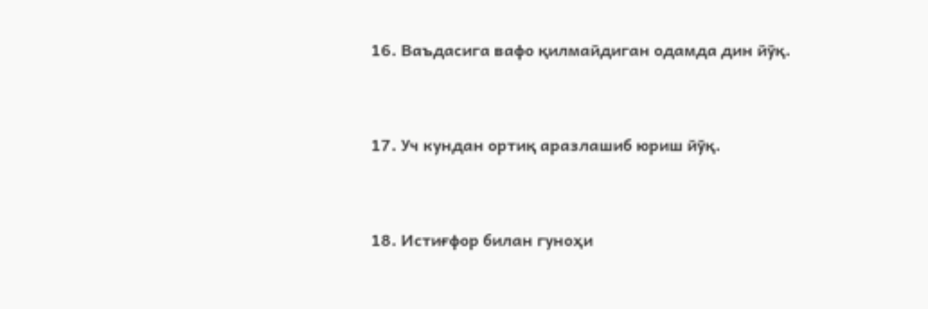16. Ваъдасига вафо қилмайдиган одамда дин йўқ.



17. Уч кундан ортиқ аразлашиб юриш йўқ.



18. Истиғфор билан гуноҳи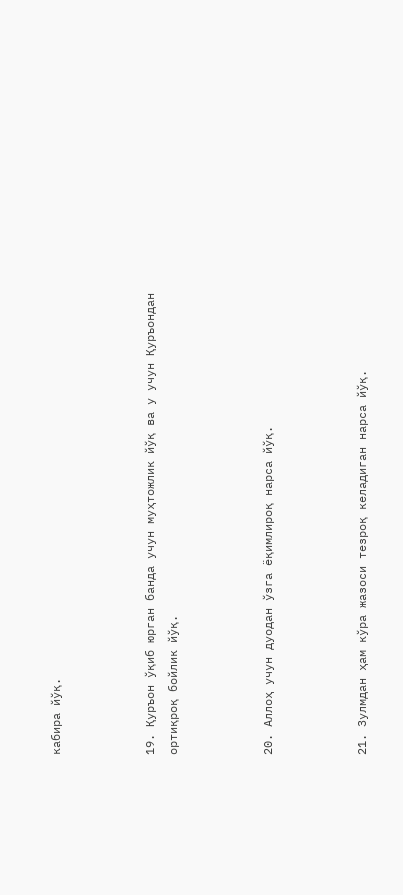кабира йўқ.



19. Қуръон ўқиб юрган банда учун муҳтожлик йўқ ва у учун Қуръондан ортиқроқ бойлик йўқ.



20. Аллоҳ учун дуодан ўзга ёқимлироқ нарса йўқ.



21. Зулмдан ҳам кўра жазоси тезроқ келадиган нарса йўқ.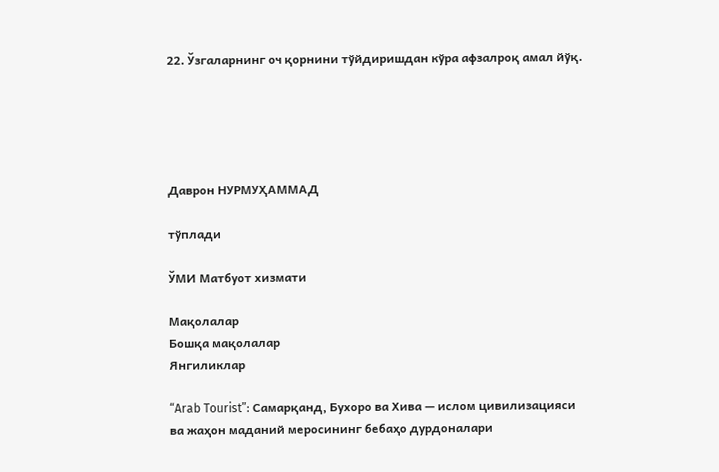22. Ўзгаларнинг оч қорнини тўйдиришдан кўра афзалроқ амал йўқ.





Даврон НУРМУҲАММАД

тўплади

ЎМИ Матбуот хизмати

Мақолалар
Бошқа мақолалар
Янгиликлар

“Arab Tourist”: Самарқанд, Бухоро ва Хива — ислом цивилизацияси ва жаҳон маданий меросининг бебаҳо дурдоналари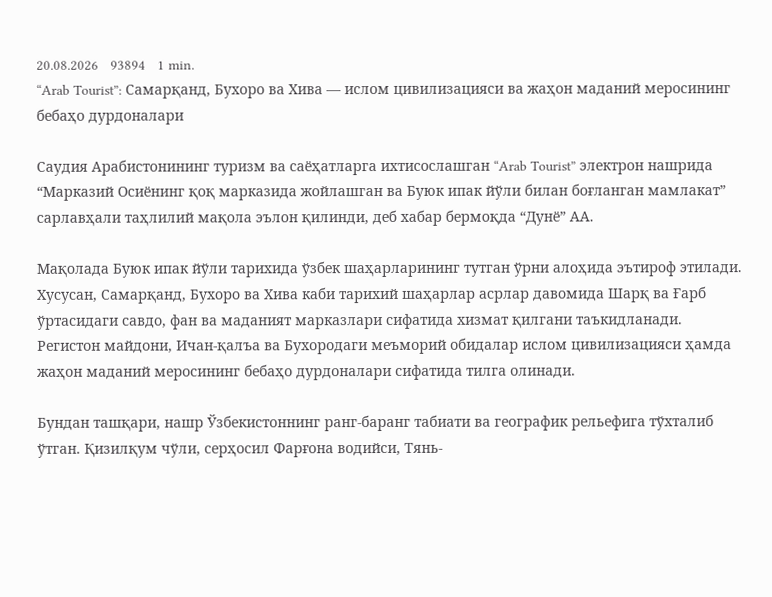20.08.2026   93894   1 min.
“Arab Tourist”: Самарқанд, Бухоро ва Хива — ислом цивилизацияси ва жаҳон маданий меросининг бебаҳо дурдоналари

Саудия Арабистонининг туризм ва саёҳатларга ихтисослашган “Arab Tourist” электрон нашрида “Марказий Осиёнинг қоқ марказида жойлашган ва Буюк ипак йўли билан боғланган мамлакат” сарлавҳали таҳлилий мақола эълон қилинди, деб хабар бермоқда “Дунё” АА.

Мақолада Буюк ипак йўли тарихида ўзбек шаҳарларининг тутган ўрни алоҳида эътироф этилади. Хусусан, Самарқанд, Бухоро ва Хива каби тарихий шаҳарлар асрлар давомида Шарқ ва Ғарб ўртасидаги савдо, фан ва маданият марказлари сифатида хизмат қилгани таъкидланади. Регистон майдони, Ичан-қалъа ва Бухородаги меъморий обидалар ислом цивилизацияси ҳамда жаҳон маданий меросининг бебаҳо дурдоналари сифатида тилга олинади.

Бундан ташқари, нашр Ўзбекистоннинг ранг-баранг табиати ва географик рельефига тўхталиб ўтган. Қизилқум чўли, серҳосил Фарғона водийси, Тянь-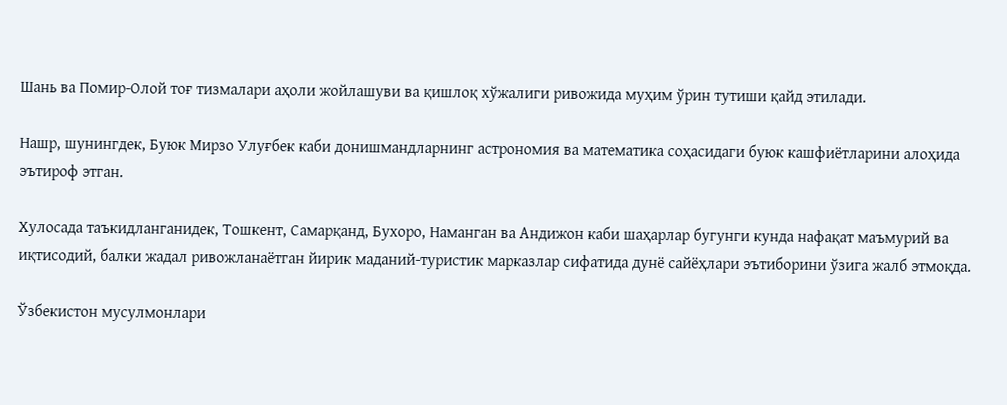Шань ва Помир-Олой тоғ тизмалари аҳоли жойлашуви ва қишлоқ хўжалиги ривожида муҳим ўрин тутиши қайд этилади.

Нашр, шунингдек, Буюк Мирзо Улуғбек каби донишмандларнинг астрономия ва математика соҳасидаги буюк кашфиётларини алоҳида эътироф этган.

Хулосада таъкидланганидек, Тошкент, Самарқанд, Бухоро, Наманган ва Андижон каби шаҳарлар бугунги кунда нафақат маъмурий ва иқтисодий, балки жадал ривожланаётган йирик маданий-туристик марказлар сифатида дунё сайёҳлари эътиборини ўзига жалб этмоқда.

Ўзбекистон мусулмонлари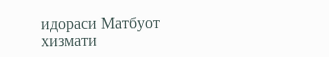идораси Матбуот хизмати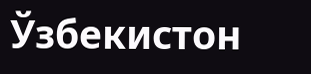Ўзбекистон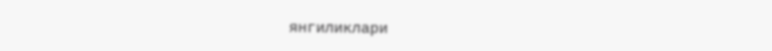янгиликлари